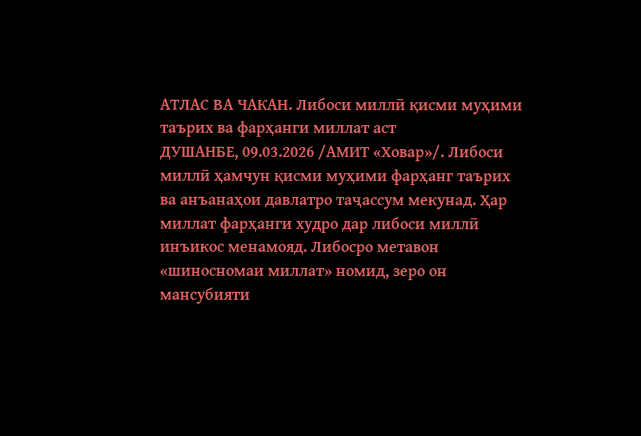АТЛАС ВА ЧАКАН. Либоси миллӣ қисми муҳими таърих ва фарҳанги миллат аст
ДУШАНБЕ, 09.03.2026 /АМИТ «Ховар»/. Либоси миллӣ ҳамчун қисми муҳими фарҳанг таърих ва анъанаҳои давлатро таҷассум мекунад. Ҳар миллат фарҳанги худро дар либоси миллӣ инъикос менамояд. Либосро метавон «шиносномаи миллат» номид, зеро он мансубияти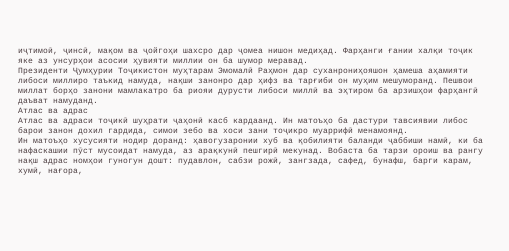иҷтимоӣ, ҷинсӣ, мақом ва ҷойгоҳи шахсро дар ҷомеа нишон медиҳад. Фарҳанги ғании халқи тоҷик яке аз унсурҳои асосии ҳувияти миллии он ба шумор меравад.
Президенти Ҷумҳурии Тоҷикистон муҳтарам Эмомалӣ Раҳмон дар суханрониҳояшон ҳамеша аҳамияти либоси миллиро таъкид намуда, нақши занонро дар ҳифз ва тарғиби он муҳим мешуморанд. Пешвои миллат борҳо занони мамлакатро ба риояи дурусти либоси миллӣ ва эҳтиром ба арзишҳои фарҳангӣ даъват намуданд.
Атлас ва адрас
Атлас ва адраси тоҷикӣ шуҳрати ҷаҳонӣ касб кардаанд. Ин матоъҳо ба дастури тавсиявии либос барои занон дохил гардида, симои зебо ва хоси зани тоҷикро муаррифӣ менамоянд.
Ин матоъҳо хусусияти нодир доранд: ҳавогузаронии хуб ва қобилияти баланди ҷаббиши намӣ, ки ба нафаскашии пӯст мусоидат намуда, аз арақкунӣ пешгирӣ мекунад. Вобаста ба тарзи ороиш ва рангу нақш адрас номҳои гуногун дошт: пудавлон, сабзи рожӣ, зангзада, сафед, бунафш, барги карам, хумӣ, нағора,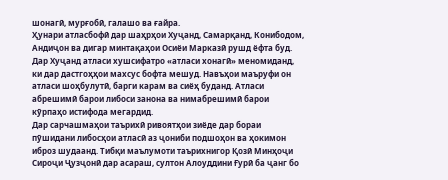шонагӣ, мурғобӣ, галашо ва ғайра.
Ҳунари атласбофӣ дар шаҳрҳои Хуҷанд, Самарқанд, Конибодом, Андиҷон ва дигар минтақаҳои Осиёи Марказӣ рушд ёфта буд. Дар Хуҷанд атласи хушсифатро «атласи хонагӣ» меномиданд, ки дар дастгоҳҳои махсус бофта мешуд. Навъҳои маъруфи он атласи шоҳбулутӣ, барги карам ва сиёҳ буданд. Атласи абрешимӣ барои либоси занона ва нимабрешимӣ барои кӯрпаҳо истифода мегардид.
Дар сарчашмаҳои таърихӣ ривоятҳои зиёде дар бораи пӯшидани либосҳои атласӣ аз ҷониби подшоҳон ва ҳокимон иброз шудаанд. Тибқи маълумоти таърихнигор Қозӣ Минҳоҷи Сироҷи Ҷузҷонӣ дар асараш, султон Алоуддини Ғурӣ ба ҷанг бо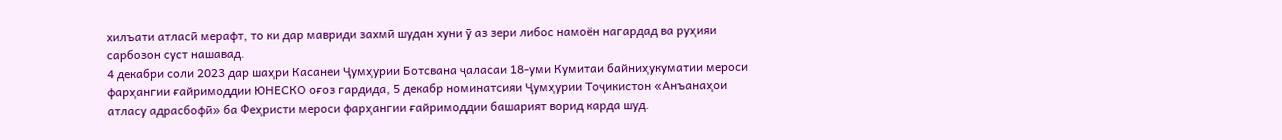хилъати атласӣ мерафт, то ки дар мавриди захмӣ шудан хуни ӯ аз зери либос намоён нагардад ва руҳияи сарбозон суст нашавад.
4 декабри соли 2023 дар шаҳри Касанеи Ҷумҳурии Ботсвана ҷаласаи 18-уми Кумитаи байниҳукуматии мероси фарҳангии ғайримоддии ЮНЕСКО оғоз гардида, 5 декабр номинатсияи Ҷумҳурии Тоҷикистон «Анъанаҳои атласу адрасбофӣ» ба Феҳристи мероси фарҳангии ғайримоддии башарият ворид карда шуд.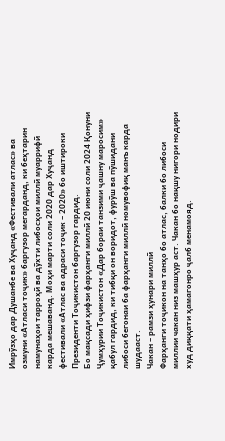Имрӯзҳо дар Душанбе ва Хуҷанд «Фестивали атлас» ва озмуни «Атласи тоҷик» баргузор мегарданд, ки беҳтарин намунаҳои тарроҳӣ ва дӯхти либосҳои миллӣ муаррифӣ карда мешаванд. Моҳи марти соли 2020 дар Хуҷанд фестивали «Атлас ва адраси тоҷик – 2020» бо иштироки Президенти Тоҷикистон баргузор гардид.
Бо мақсади ҳифзи фарҳанги миллӣ 20 июни соли 2024 Қонуни Ҷумҳурии Тоҷикистон «Дар бораи танзими ҷашну маросим» қабул гардид, ки тибқи он воридот, фурӯш ва пӯшидани либоси бегонаи ба фарҳанги миллӣ номувофиқ манъ карда шудааст.
Чакан – рамзи ҳунари миллӣ
Фарҳанги тоҷикон на танҳо бо атлас, балки бо либоси миллии чакан низ машҳур аст. Чакан бо нақшу нигори нодири худ диққати ҳамагонро ҷалб менамояд.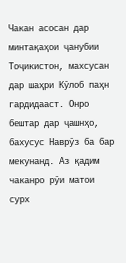Чакан асосан дар минтақаҳои ҷанубии Тоҷикистон, махсусан дар шаҳри Кӯлоб паҳн гардидааст. Онро бештар дар ҷашнҳо, бахусус Наврӯз ба бар мекунанд. Аз қадим чаканро рӯи матои сурх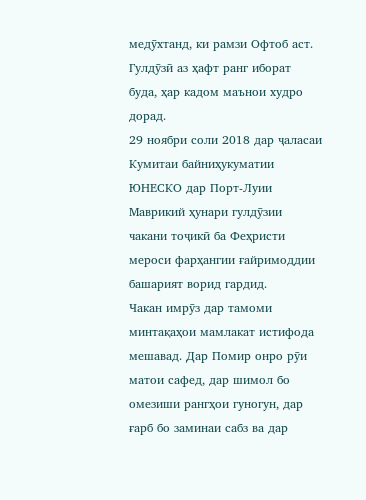медӯхтанд, ки рамзи Офтоб аст. Гулдӯзӣ аз ҳафт ранг иборат буда, ҳар кадом маънои худро дорад.
29 ноябри соли 2018 дар ҷаласаи Кумитаи байниҳукуматии ЮНЕСКО дар Порт-Луии Маврикий ҳунари гулдӯзии чакани тоҷикӣ ба Феҳристи мероси фарҳангии ғайримоддии башарият ворид гардид.
Чакан имрӯз дар тамоми минтақаҳои мамлакат истифода мешавад. Дар Помир онро рӯи матои сафед, дар шимол бо омезиши рангҳои гуногун, дар ғарб бо заминаи сабз ва дар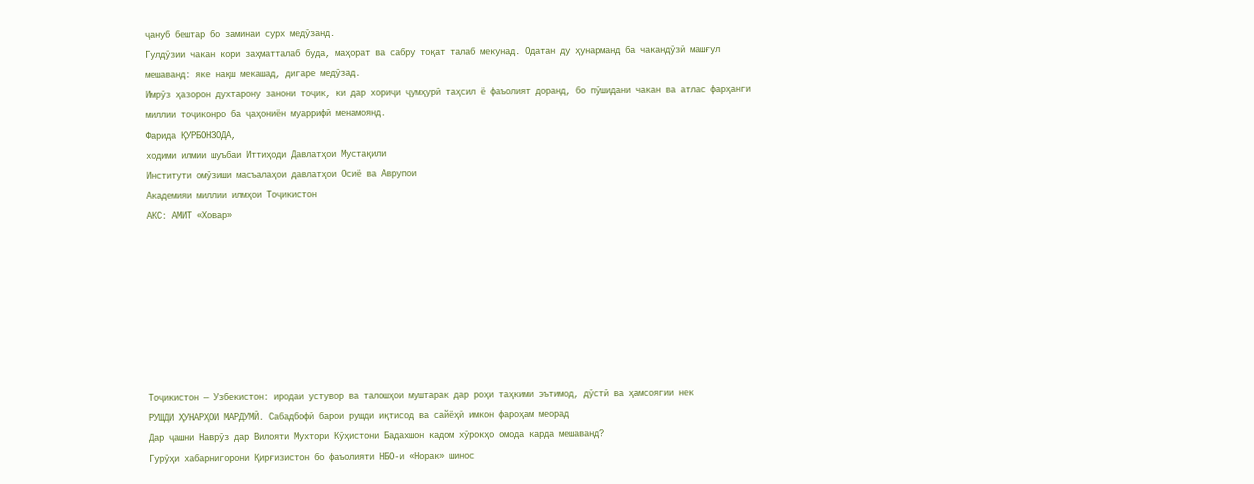ҷануб бештар бо заминаи сурх медӯзанд.
Гулдӯзии чакан кори заҳматталаб буда, маҳорат ва сабру тоқат талаб мекунад. Одатан ду ҳунарманд ба чакандӯзӣ машғул мешаванд: яке нақш мекашад, дигаре медӯзад.
Имрӯз ҳазорон духтарону занони тоҷик, ки дар хориҷи ҷумҳурӣ таҳсил ё фаъолият доранд, бо пӯшидани чакан ва атлас фарҳанги миллии тоҷиконро ба ҷаҳониён муаррифӣ менамоянд.
Фарида ҚУРБОНЗОДА,
ходими илмии шуъбаи Иттиҳоди Давлатҳои Мустақили
Институти омӯзиши масъалаҳои давлатҳои Осиё ва Аврупои
Академияи миллии илмҳои Тоҷикистон
АКС: АМИТ «Ховар»








Тоҷикистон — Узбекистон: иродаи устувор ва талошҳои муштарак дар роҳи таҳкими эътимод, дӯстӣ ва ҳамсоягии нек
РУШДИ ҲУНАРҲОИ МАРДУМӢ. Сабадбофӣ барои рушди иқтисод ва сайёҳӣ имкон фароҳам меорад
Дар ҷашни Наврӯз дар Вилояти Мухтори Кӯҳистони Бадахшон кадом хӯрокҳо омода карда мешаванд?
Гурӯҳи хабарнигорони Қирғизистон бо фаъолияти НБО-и «Норак» шинос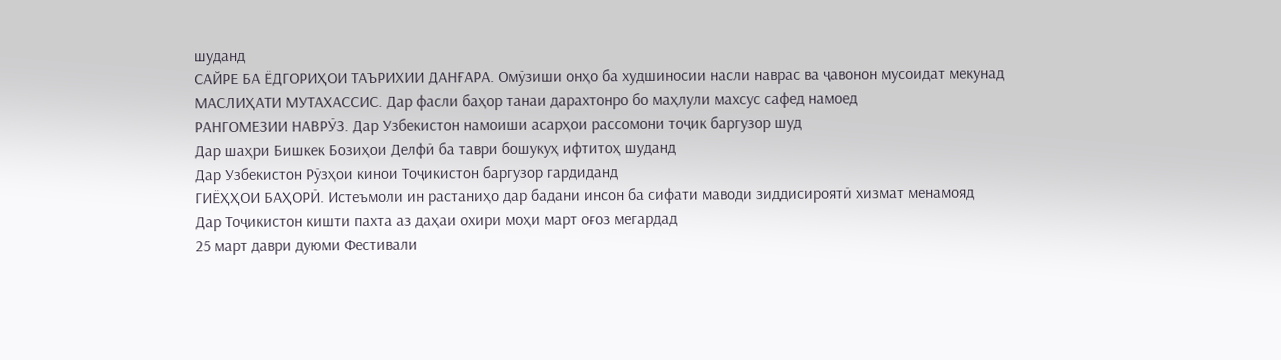шуданд
САЙРЕ БА ЁДГОРИҲОИ ТАЪРИХИИ ДАНҒАРА. Омӯзиши онҳо ба худшиносии насли наврас ва ҷавонон мусоидат мекунад
МАСЛИҲАТИ МУТАХАССИС. Дар фасли баҳор танаи дарахтонро бо маҳлули махсус сафед намоед
РАНГОМЕЗИИ НАВРӮЗ. Дар Узбекистон намоиши асарҳои рассомони тоҷик баргузор шуд
Дар шаҳри Бишкек Бозиҳои Делфӣ ба таври бошукуҳ ифтитоҳ шуданд
Дар Узбекистон Рӯзҳои кинои Тоҷикистон баргузор гардиданд
ГИЁҲҲОИ БАҲОРӢ. Истеъмоли ин растаниҳо дар бадани инсон ба сифати маводи зиддисироятӣ хизмат менамояд
Дар Тоҷикистон кишти пахта аз даҳаи охири моҳи март оғоз мегардад
25 март даври дуюми Фестивали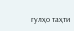гулҳо таҳти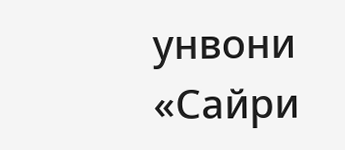унвони «Сайри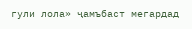гули лола» ҷамъбаст мегардад